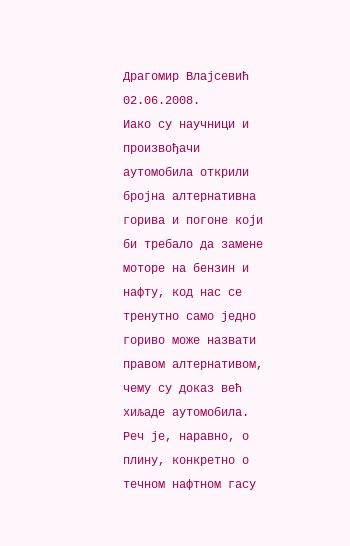Драгомир Влајсевић
02.06.2008.
Иако су научници и произвођачи аутомобила открили бројна алтернативна горива и погоне који би требало да замене моторе на бензин и нафту, код нас се тренутно само једно гориво може назвати правом алтернативом, чему су доказ већ хиљаде аутомобила. Реч је, наравно, о плину, конкретно о течном нафтном гасу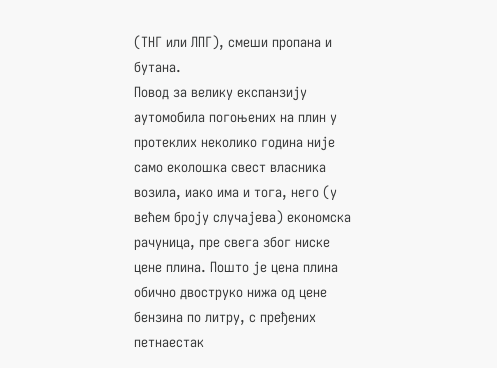(ТНГ или ЛПГ), смеши пропана и бутана.
Повод за велику експанзију аутомобила погоњених на плин у протеклих неколико година није само еколошка свест власника возила, иако има и тога, него (у већем броју случајева) економска рачуница, пре свега због ниске цене плина. Пошто је цена плина обично двоструко нижа од цене бензина по литру, с пређених петнаестак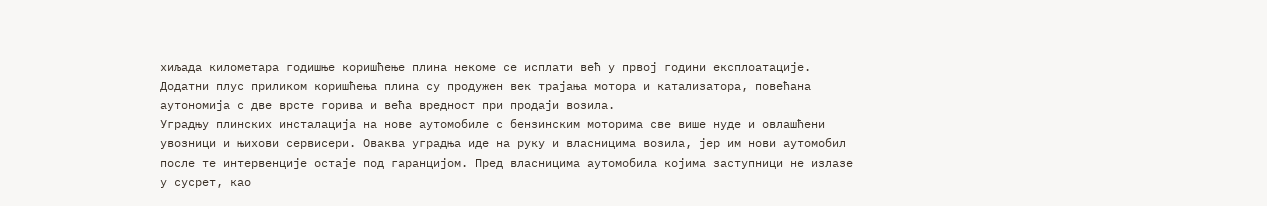хиљада километара годишње коришћење плина некоме се исплати већ у првој години експлоатације. Додатни плус приликом коришћења плина су продужен век трајања мотора и катализатора, повећана аутономија с две врсте горива и већа вредност при продаји возила.
Уградњу плинских инсталација на нове аутомобиле с бензинским моторима све више нуде и овлашћени увозници и њихови сервисери. Оваква уградња иде на руку и власницима возила, јер им нови аутомобил после те интервенције остаје под гаранцијом. Пред власницима аутомобила којима заступници не излазе у сусрет, као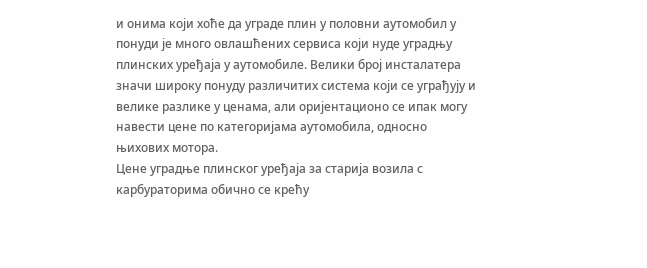и онима који хоће да уграде плин у половни аутомобил у понуди је много овлашћених сервиса који нуде уградњу плинских уређаја у аутомобиле. Велики број инсталатера значи широку понуду различитих система који се уграђују и велике разлике у ценама, али оријентационо се ипак могу навести цене по категоријама аутомобила, односно њихових мотора.
Цене уградње плинског уређаја за старија возила с карбураторима обично се крећу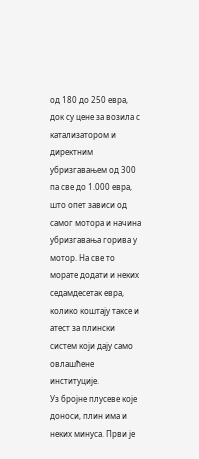од 180 до 250 евра, док су цене за возила с катализатором и директним убризгавањем од 300 па све до 1.000 евра, што опет зависи од самог мотора и начина убризгавања горива у мотор. На све то морате додати и неких седамдесетак евра, колико коштају таксе и атест за плински систем који дају само овлашћене институције.
Уз бројне плусеве које доноси, плин има и неких минуса. Први је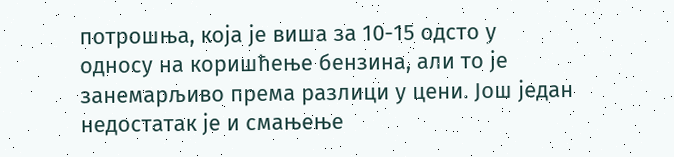потрошња, која је виша за 10-15 одсто у односу на коришћење бензина, али то је занемарљиво према разлици у цени. Још један недостатак је и смањење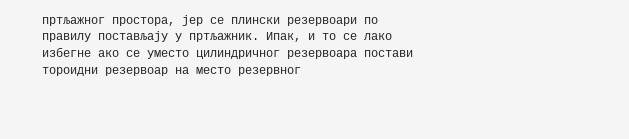пртљажног простора, јер се плински резервоари по правилу постављају у пртљажник. Ипак, и то се лако избегне ако се уместо цилиндричног резервоара постави тороидни резервоар на место резервног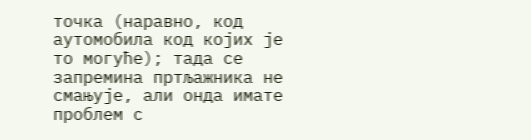точка (наравно, код аутомобила код којих је то могуће); тада се запремина пртљажника не смањује, али онда имате проблем с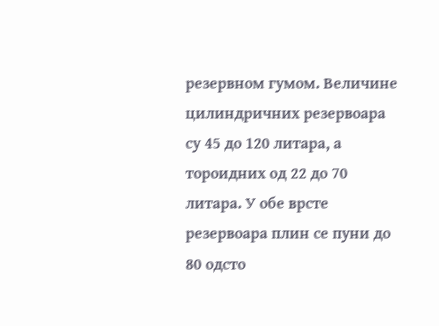резервном гумом. Величине цилиндричних резервоара су 45 до 120 литара, а тороидних од 22 до 70 литара. У обе врсте резервоара плин се пуни до 80 одсто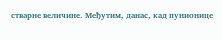стварне величине. Међутим, данас, кад пунионице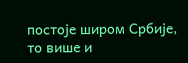постоје широм Србије, то више и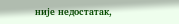није недостатак,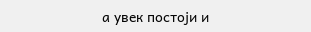а увек постоји и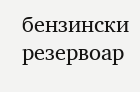бензински резервоар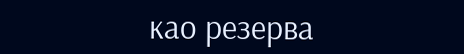као резерва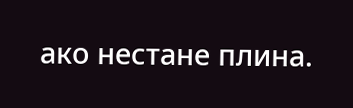ако нестане плина.